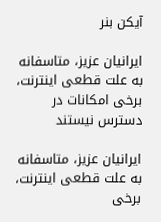آیکن بنر

ایرانیان عزیز، متاسفانه به علت قطعی اینترنت، برخی امکانات در دسترس نیستند

ایرانیان عزیز، متاسفانه به علت قطعی اینترنت، برخی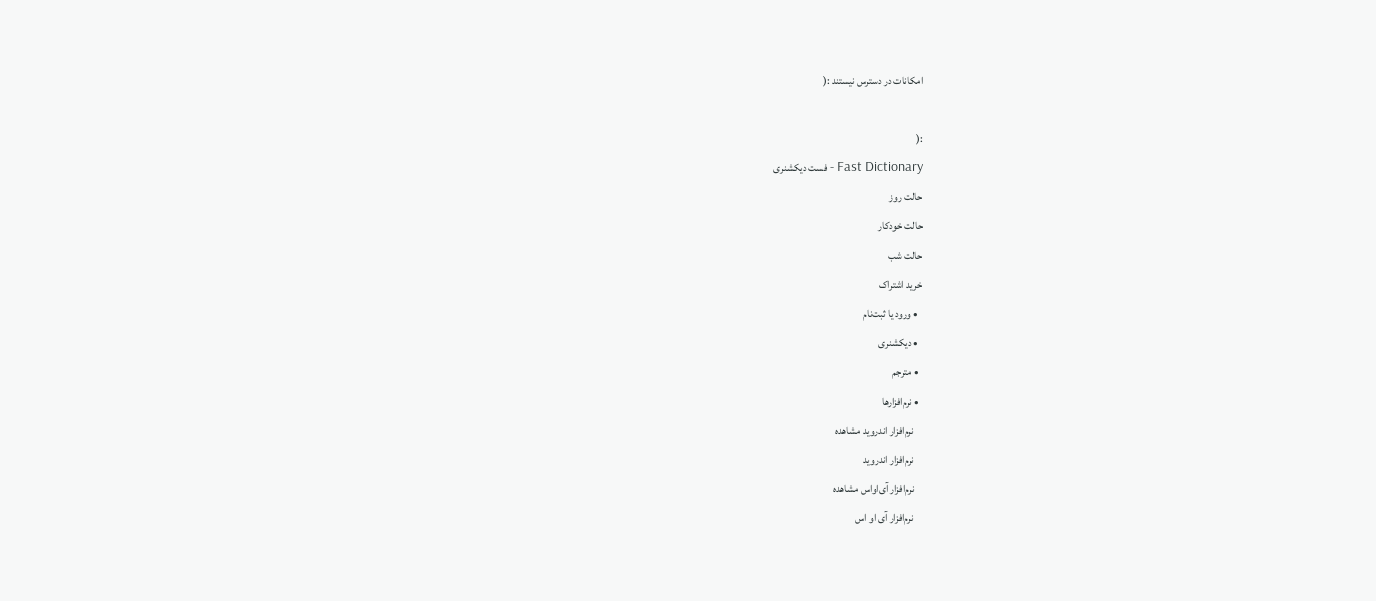امکانات در دسترس نیستند :(

:(
Fast Dictionary - فست دیکشنری
حالت روز
حالت خودکار
حالت شب
خرید اشتراک
  • ورود یا ثبت‌نام
  • دیکشنری
  • مترجم
  • نرم‌افزار‌ها
    نرم‌افزار اندروید مشاهده
    نرم‌افزار اندروید
    نرم‌افزار آی‌او‌اس مشاهده
    نرم‌افزار آی او اس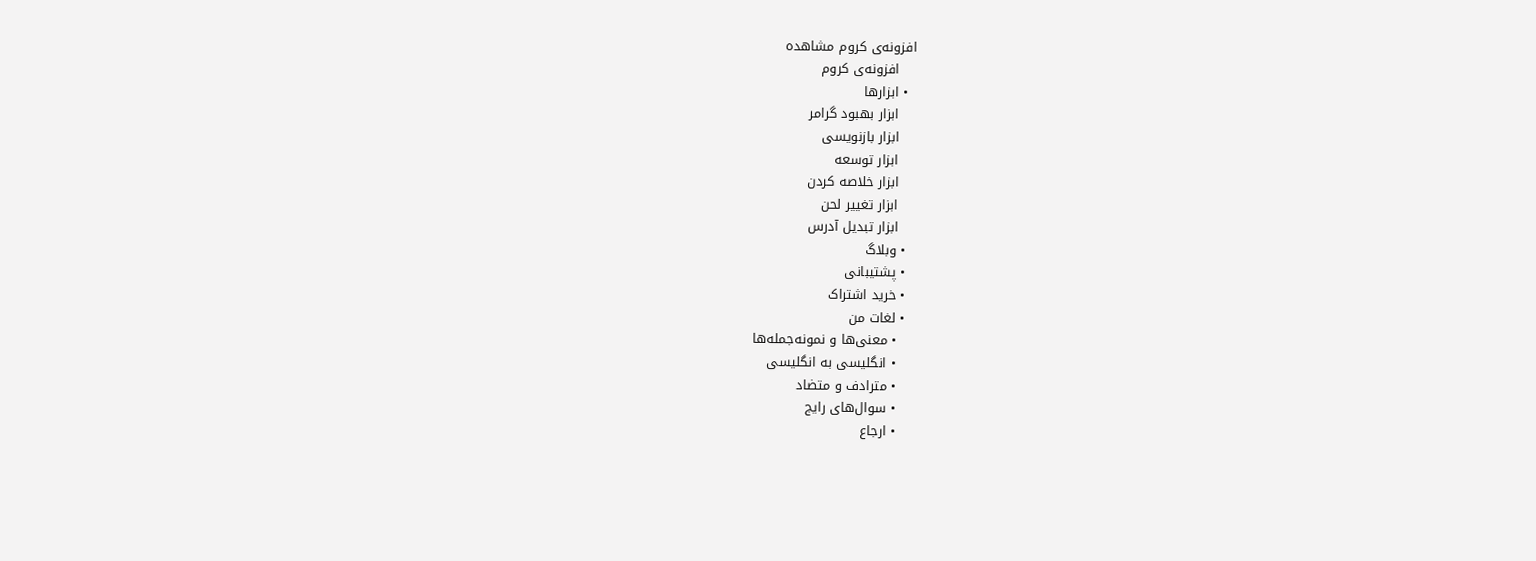افزونه‌ی کروم مشاهده
    افزونه‌ی کروم
  • ابزارها
    ابزار بهبود گرامر
    ابزار بازنویسی
    ابزار توسعه
    ابزار خلاصه کردن
    ابزار تغییر لحن
    ابزار تبدیل آدرس
  • وبلاگ
  • پشتیبانی
  • خرید اشتراک
  • لغات من
    • معنی‌ها و نمونه‌جمله‌ها
    • انگلیسی به انگلیسی
    • مترادف و متضاد
    • سوال‌های رایج
    • ارجاع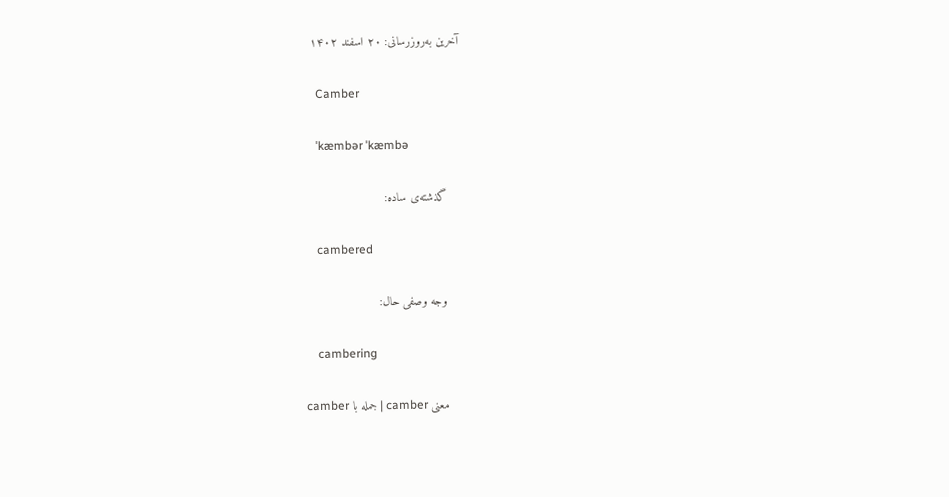آخرین به‌روزرسانی: ۲۰ اسفند ۱۴۰۲

    Camber

    ˈkæmbər ˈkæmbə

    گذشته‌ی ساده:

    cambered

    وجه وصفی حال:

    cambering

    معنی camber | جمله با camber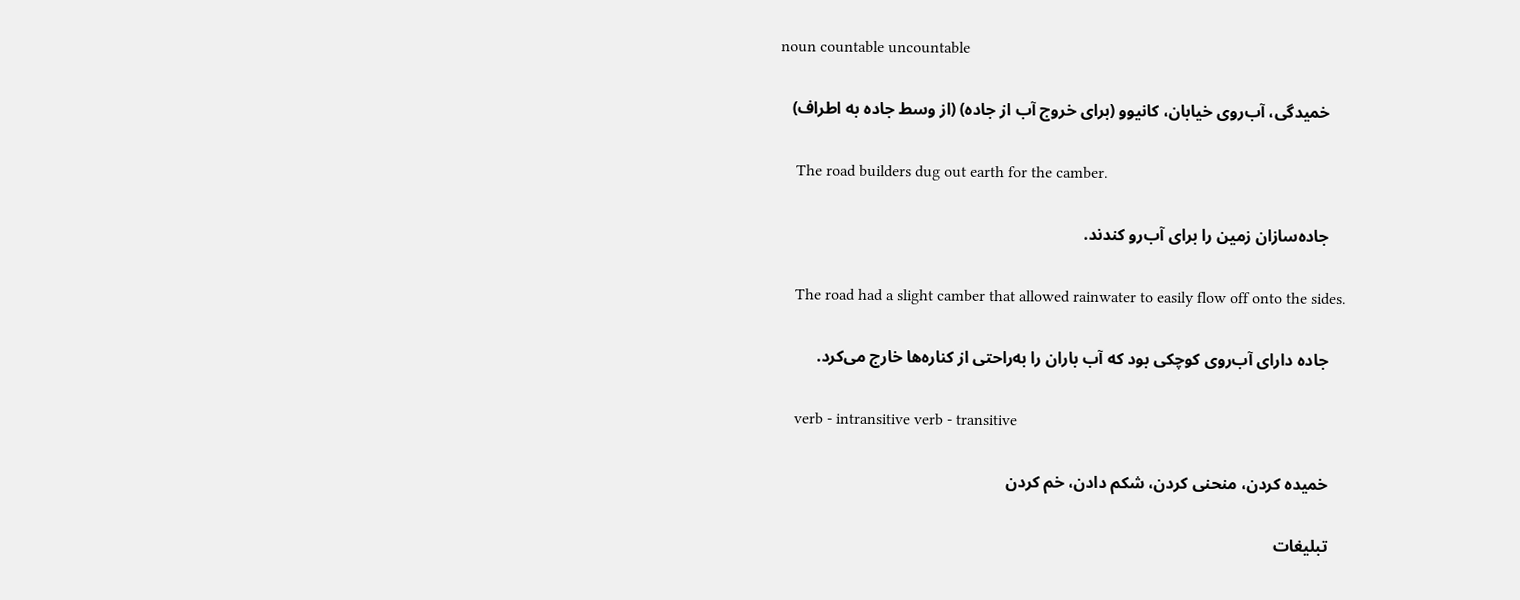noun countable uncountable

    خمیدگی، آب‌روی خیابان، کانیوو (برای خروج آب از جاده) (از وسط جاده به اطراف)

    The road builders dug out earth for the camber.

    جاده‌سازان زمین را برای آب‌رو کندند.

    The road had a slight camber that allowed rainwater to easily flow off onto the sides.

    جاده دارای آب‌روی کوچکی بود که آب باران را به‌راحتی از کناره‌ها خارج می‌کرد.

    verb - intransitive verb - transitive

    خمیده کردن، منحنی کردن، شکم دادن، خم کردن

    تبلیغات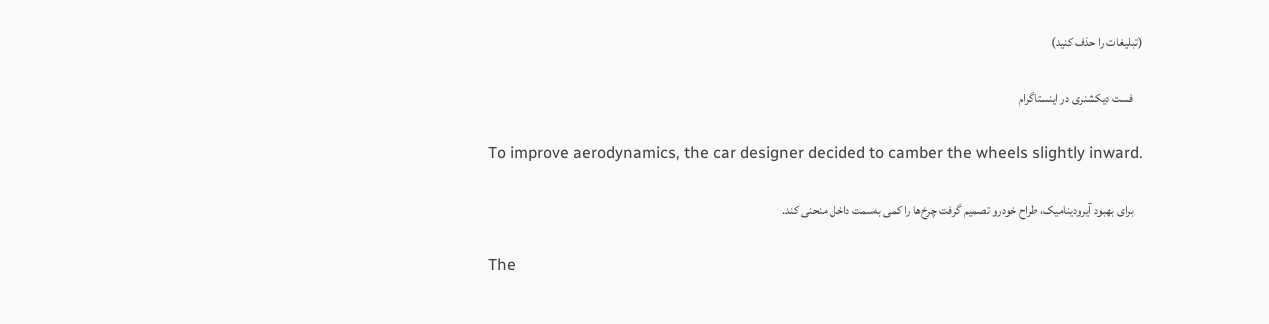(تبلیغات را حذف کنید)

    فست دیکشنری در اینستاگرام

    To improve aerodynamics, the car designer decided to camber the wheels slightly inward.

    برای بهبود آیرودینامیک، طراح خودرو تصمیم گرفت چرخ‌ها را کمی به‌سمت داخل منحنی کند.

    The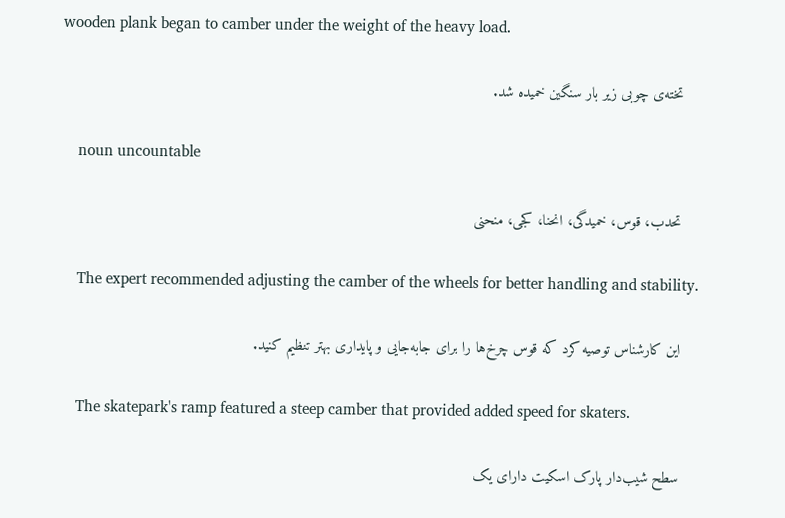wooden plank began to camber under the weight of the heavy load.

    تخته‌ی چوبی زیر بار سنگین خمیده شد.

    noun uncountable

    تحدب، قوس، خمیدگی، انحنا، کجی، منحنی

    The expert recommended adjusting the camber of the wheels for better handling and stability.

    این کارشناس توصیه کرد که قوس چرخ‌ها را برای جابه‌جایی و پایداری بهتر تنظیم کنید.

    The skatepark's ramp featured a steep camber that provided added speed for skaters.

    سطح شیب‌دار پارک اسکیت دارای یک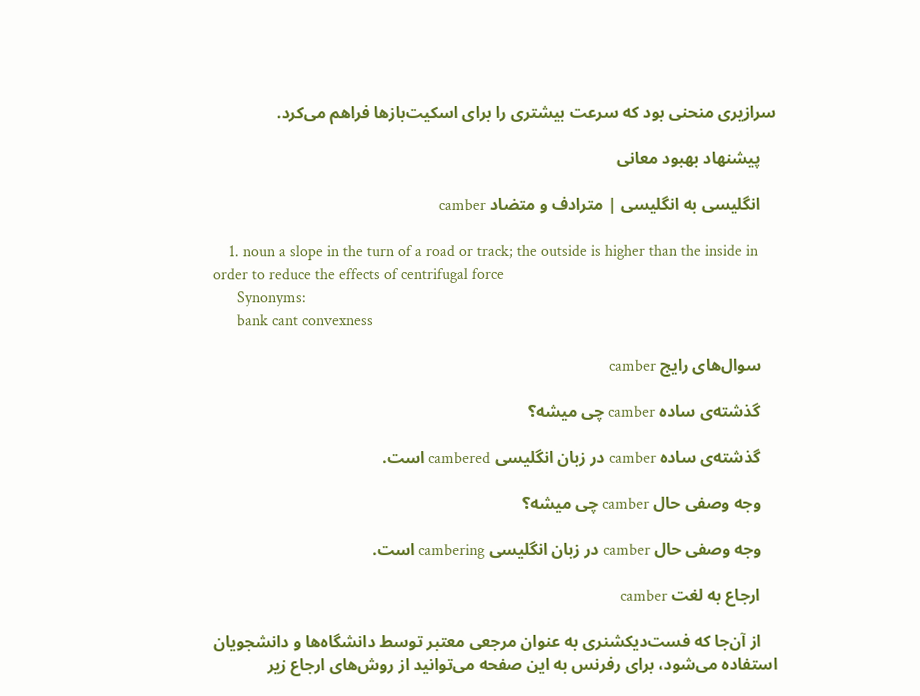سرازیری منحنی بود که سرعت بیشتری را برای اسکیت‌بازها فراهم می‌کرد.

    پیشنهاد بهبود معانی

    انگلیسی به انگلیسی | مترادف و متضاد camber

    1. noun a slope in the turn of a road or track; the outside is higher than the inside in order to reduce the effects of centrifugal force
      Synonyms:
      bank cant convexness

    سوال‌های رایج camber

    گذشته‌ی ساده camber چی میشه؟

    گذشته‌ی ساده camber در زبان انگلیسی cambered است.

    وجه وصفی حال camber چی میشه؟

    وجه وصفی حال camber در زبان انگلیسی cambering است.

    ارجاع به لغت camber

    از آن‌جا که فست‌دیکشنری به عنوان مرجعی معتبر توسط دانشگاه‌ها و دانشجویان استفاده می‌شود، برای رفرنس به این صفحه می‌توانید از روش‌های ارجاع زیر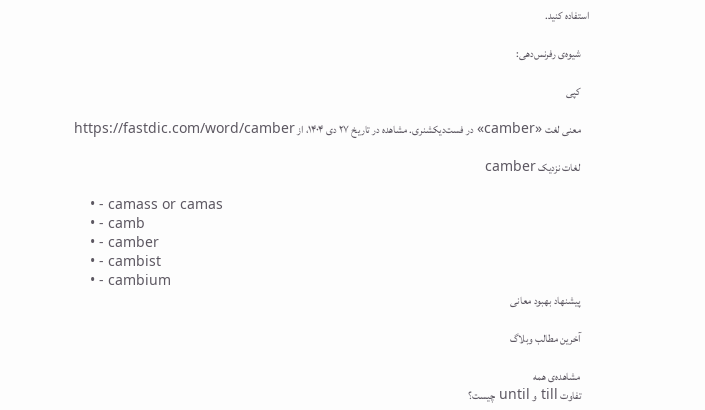استفاده کنید.

    شیوه‌ی رفرنس‌دهی:

    کپی

    معنی لغت «camber» در فست‌دیکشنری. مشاهده در تاریخ ۲۷ دی ۱۴۰۴، از https://fastdic.com/word/camber

    لغات نزدیک camber

    • - camass or camas
    • - camb
    • - camber
    • - cambist
    • - cambium
    پیشنهاد بهبود معانی

    آخرین مطالب وبلاگ

    مشاهده‌ی همه
    تفاوت till و until چیست؟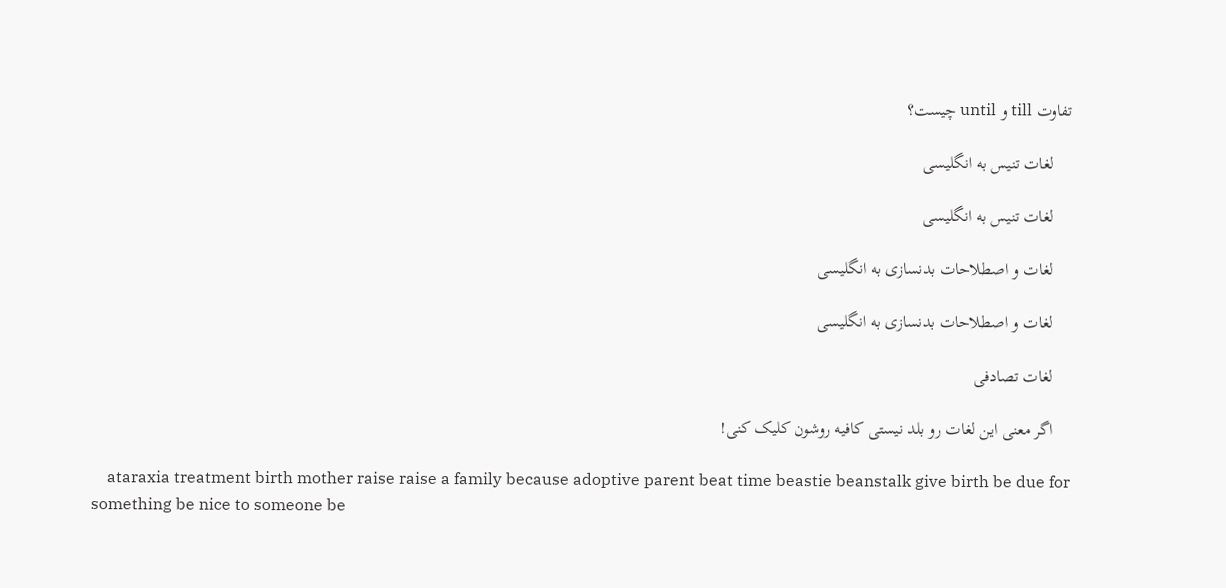تفاوت till و until چیست؟

    لغات تنیس به انگلیسی

    لغات تنیس به انگلیسی

    لغات و اصطلاحات بدنسازی به انگلیسی

    لغات و اصطلاحات بدنسازی به انگلیسی

    لغات تصادفی

    اگر معنی این لغات رو بلد نیستی کافیه روشون کلیک کنی!

    ataraxia treatment birth mother raise raise a family because adoptive parent beat time beastie beanstalk give birth be due for something be nice to someone be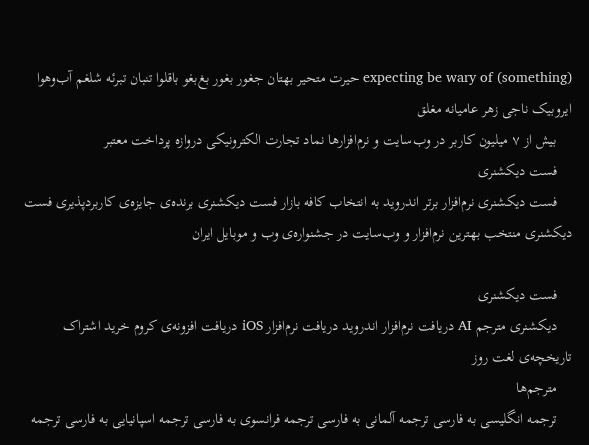expecting be wary of (something) حیرت متحیر بهتان جغور بغور بغ‌بغو باقلوا تنبان تبرئه شلغم آب‌وهوا ایروبیک ناجی زهر عامیانه مغلق
    بیش از ۷ میلیون کاربر در وب‌سایت و نرم‌افزارها نماد تجارت الکترونیکی دروازه پرداخت معتبر
    فست دیکشنری
    فست دیکشنری نرم‌افزار برتر اندروید به انتخاب کافه بازار فست دیکشنری برنده‌ی جایزه‌ی کاربرد‌پذیری فست دیکشنری منتخب بهترین نرم‌افزار و وب‌سایت در جشنواره‌ی وب و موبایل ایران

    فست دیکشنری
    دیکشنری مترجم AI دریافت نرم‌افزار اندروید دریافت نرم‌افزار iOS دریافت افزونه‌ی کروم خرید اشتراک تاریخچه‌ی لغت روز
    مترجم‌ها
    ترجمه انگلیسی به فارسی ترجمه آلمانی به فارسی ترجمه فرانسوی به فارسی ترجمه اسپانیایی به فارسی ترجمه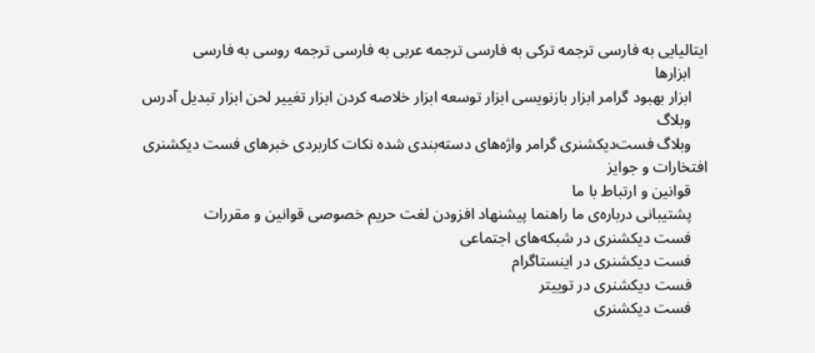ایتالیایی به فارسی ترجمه ترکی به فارسی ترجمه عربی به فارسی ترجمه روسی به فارسی
    ابزارها
    ابزار بهبود گرامر ابزار بازنویسی ابزار توسعه ابزار خلاصه کردن ابزار تغییر لحن ابزار تبدیل آدرس
    وبلاگ
    وبلاگ فست‌دیکشنری گرامر واژه‌های دسته‌بندی شده نکات کاربردی خبرهای فست دیکشنری افتخارات و جوایز
    قوانین و ارتباط با ما
    پشتیبانی درباره‌ی ما راهنما پیشنهاد افزودن لغت حریم خصوصی قوانین و مقررات
    فست دیکشنری در شبکه‌های اجتماعی
    فست دیکشنری در اینستاگرام
    فست دیکشنری در توییتر
    فست دیکشنری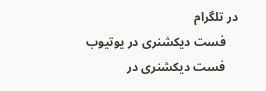در تلگرام
    فست دیکشنری در یوتیوب
    فست دیکشنری در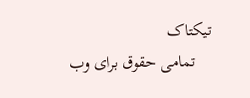تیکتاک
    تمامی حقوق برای وب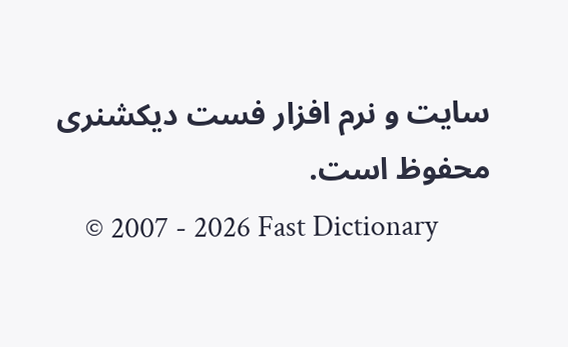سایت و نرم افزار فست دیکشنری محفوظ است.
    © 2007 - 2026 Fast Dictionary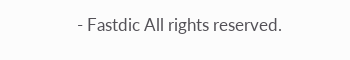- Fastdic All rights reserved.